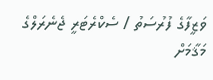ވަޒީފާގެ ފުރުސަތު / ސެކްރެޓަރީ ޖެނެރަލްގެ މަޤާމަށް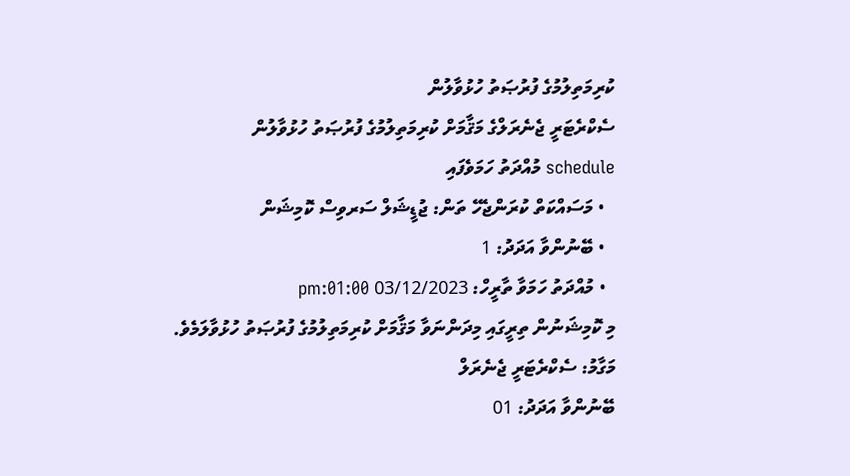ކުރިމަތިލުމުގެ ފުރުޞަތު ހުޅުވާލުން
ސެކްރެޓަރީ ޖެނެރަލްގެ މަޤާމަށް ކުރިމަތިލުމުގެ ފުރުޞަތު ހުޅުވާލުން
schedule މުއްދަތު ހަމަވެފައި
  • މަސައްކަތް ކުރަންޖެހޭ ތަން: ޖުޑީޝަލް ސަރވިސް ކޮމިޝަން
  • ބޭނުންވާ އަދަދު: 1
  • މުއްދަތު ހަމަވާ ތާރީހް: 03/12/2023 01:00:pm
މި ކޮމިޝަނުން ތިރީގައި މިދަންނަވާ މަޤާމަށް ކުރިމަތިލުމުގެ ފުރުޞަތު ހުޅުވާލަމެވެ.
މަގާމު: ސެކްރެޓަރީ ޖެނެރަލް
ބޭނުންވާ އަދަދު: 01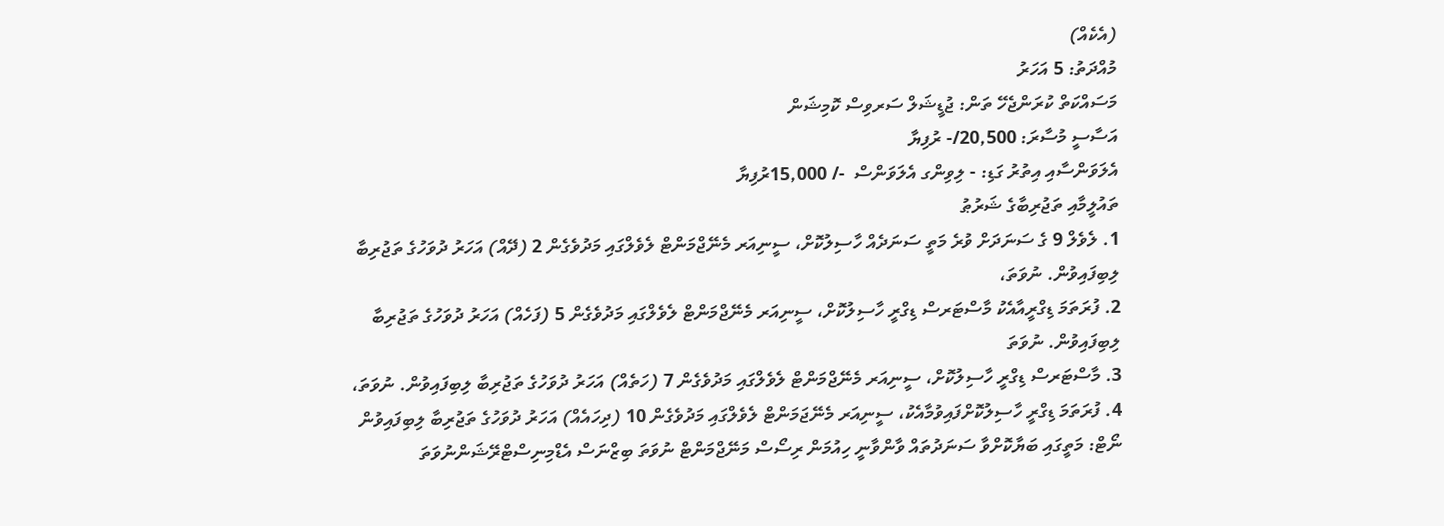(އެކެއް)
މުއްދަތު: 5 އަހަރު
މަސައްކަތް ކުރަންޖެހޭ ތަން: ޖުޑީޝަލް ސަރވިސް ކޮމިޝަން
އަސާސީ މުސާރަ: 20,500/- ރުފިޔާ
އެލަވަންސާއި އިތުރު ގަޑި: - ލިވިންގ އެލަވަންސް  -/ 15,000ރުފިޔާ
ތައުލީމާއި ތަޖުރިބާގެ ޝަރުޠު
1. ލެވެލް 9 ގެ ސަނަދަށް ވުރެ މަތީ ސަނަދެއް ހާސިލުކޮށް، ސީނިއަރ މެނޭޖްމަންޓް ލެވެލްގައި މަދުވެގެން 2 (ދޭއް) އަހަރު ދުވަހުގެ ތަޖުރިބާ ލިބިފައިވުން. ނުވަތަ،
2. ފުރަތަމަ ޑިގްރީއާއެކު މާސްޓަރސް ޑިގްރީ ހާސިލުކޮށް، ސީނިއަރ މެނޭޖްމަންޓް ލެވެލްގައި މަދުވެގެން 5 (ފަހެއް) އަހަރު ދުވަހުގެ ތަޖުރިބާ ލިބިފައިވުން. ނުވަތަ
3. މާސްޓަރސް ޑިގްރީ ހާސިލުކޮށް، ސީނިއަރ މެނޭޖްމަންޓް ލެވެލްގައި މަދުވެގެން 7 (ހަތެއް) އަހަރު ދުވަހުގެ ތަޖުރިބާ ލިބިފައިވުން. ނުވަތަ،
4. ފުރަތަމަ ޑިގްރީ ހާސިލުކޮށްފައިވުމާއެކު، ސީނިއަރ މެނޭޖަމަންޓް ލެވެލްގައި މަދުވެގެން 10 (ދިހައެއް) އަހަރު ދުވަހުގެ ތަޖުރިބާ ލިބިފައިވުން
ނޯޓް: މަތީގައި ބަޔާކޮށްވާ ސަނަދުތައް ވާންވާނީ ހިއުމަން ރިސޯސް މަނޭޖްމަންޓް ނުވަތަ ބިޒްނަސް އެޑްމިނިސްޓްރޭޝަންނުވަތަ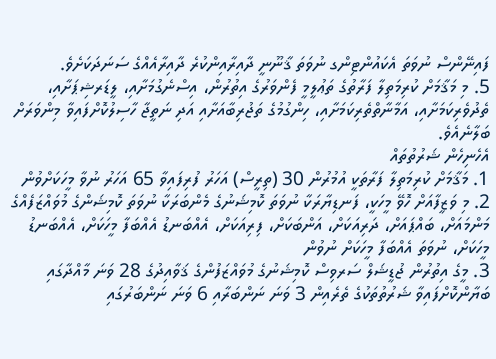ފައިނޭންސް ނުވަތަ އެކައުންޓިންގ ނުވަތަ ޤާނޫނީ ދާއިރާއިންކުރެ ދާއިރާއެއްގެ ސަނަދަކަށެވެ.
5. މި މަޤާމަށް ކުރިމަތިލާ ފަރާތުގެ ތަޢުލީމީ ފެންވަރުގެ އިތުރުން، އިސްނެގުމަށާއި، ލީޑަރޝިޕަށާއި، ތެދުވެރިކަމަށާއި، އަމާނާތްތެރިކަމަށާއި، ހިންގުމުގެ ތަޖުރިބާއަށާއި އަދި ނަތީޖާ ހާސިލުކޮށްފައިވާ މިންވަރަށް ބަލާނެއެވެ.
އެހެނިހެން ޝަރުތުތައް
1. މަޤާމަށް ކުރިމަތިލާ ފަރާތަކީ އުމުރުން 30 (ތިރީސް) އަހަރު ފުރިފައިވާ 65 އަހަރު ނުވާ މީހަކަށްވުން
2. މި ވަޒީފާއަށް ހޮވޭ މީހަކީ، ފަނޑިޔާރަކާ ނުވަތަ ކޮމިޝަނުގެ މެންބަރަކާ ނުވަތަ ކޮމިޝަންގެ މުވައްޒަފެއްގެ މަންމައަށް، ބައްޕައަށް، ދަރިއަކަށް، އަންބަކަށް، ފިރިއަކަށް، އެއްބަނޑު އެއްބަފާ މީހަކަށް، އެއްބަނޑު މީހަކަށް، ނުވަތަ އެއްބަފާ މީހަކަށް ނުވުން
3. މީގެ އިތުރުން ޖުޑީޝަލް ސަރވިސް ކޮމިޝަނުގެ މުވައްޒަފުންގެ ޤަވާއިދުގެ 28 ވަނަ މާއްދާގައި ބަޔާންކޮށްފައިވާ ޝަރުތުތަކުގެ ތެރެއިން 3 ވަނަ ނަންބަރާއި 6 ވަނަ ނަންބަރުގައި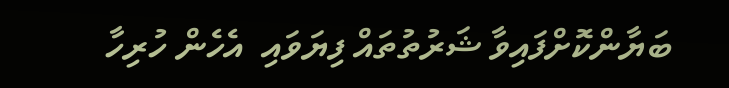ބަޔާންކޮށްފައިވާ ޝަރުތުތައް ފިޔަވައި  އެހެން ހުރިހާ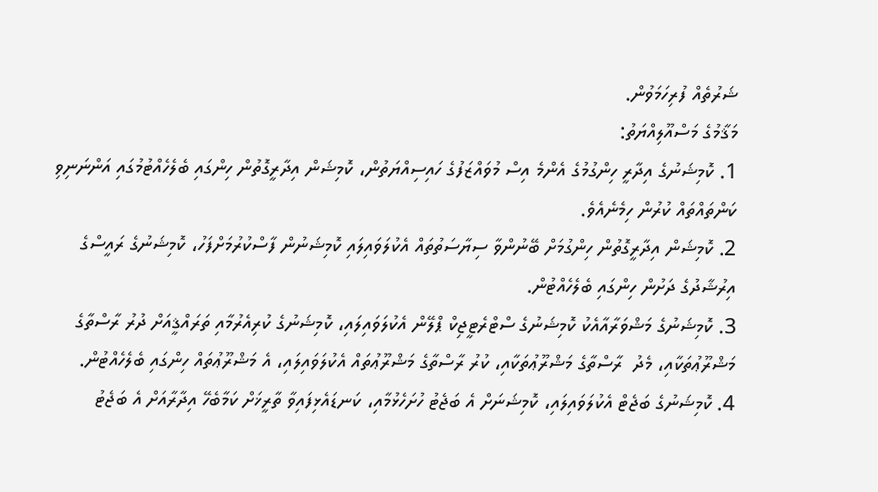ޝަރުތެއް ފުރިހަމަވުން.
މަޤާމުގެ މަސްއޫލިއްޔަތު:
1. ކޮމިޝަނުގެ އިދާރީ ހިންގުމުގެ އެންމެ އިސް މުވައްޒަފުގެ ހައިސިއްޔަތުން، ކޮމިޝަން އިދާރީގޮތުން ހިންގައި ބެލެހެއްޓުމުގައި އަންނަނިވި ކަންތައްތައް ކުރުން ހިމެނެއެވެ.
2. ކޮމިޝަން އިދާރީގޮތުން ހިންގުމަށް ބޭނުންވާ ސިޔާސަތުތައް އެކުލަވައިލައި ކޮމިޝަނުން ފާސްކުރުމަށްފަހު، ކޮމިޝަނުގެ ރައީސްގެ އިރުޝާދުގެ ދަށުން ހިންގައި ބެލެހެއްޓުން.
3. ކޮމިޝަނުގެ މަޝްވަރާއާއެކު ކޮމިޝަނުގެ ސްޓްރެޓީޖިކް ޕްލޭން އެކުލަވައިލައި، ކޮމިޝަނުގެ ކުރިއެރުމާއި ތަރައްޤީއަށް ދުރު ރާސްތާގެ މަޝްރޫޢުތަކާއި، މެދު  ރާސްތާގެ މަޝްރޫޢުތަކާއި، ކުރު ރާސްތާގެ މަޝްރޫޢުތައް އެކުލަވައިލައި، އެ މަޝްރޫޢުތައް ހިންގައި ބެލެހެއްޓުން.
4. ކޮމިޝަނުގެ ބަޖެޓް އެކުލަވައިލައި، ކޮމިޝަނަށް އެ ބަޖެޓު ހުށަހެޅުމާއި، ކަނޑައެޅިފައިވާ ތާރީޚަށް ކަމާބެހޭ އިދާރާއަށް އެ ބަޖެޓު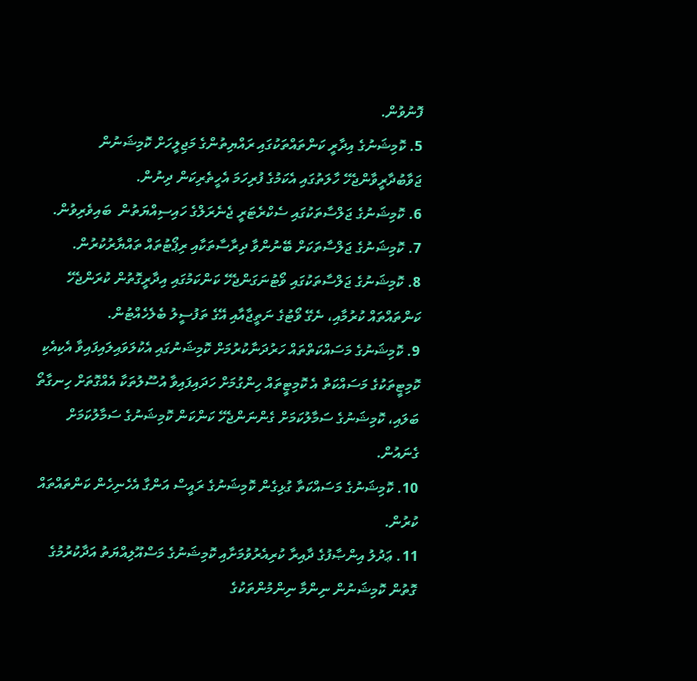ފޮނުވުން.
5. ކޮމިޝަނުގެ އިދާރީ ކަންތައްތަކުގައި ރައްޔިތުންގެ މަޖިލީހަށް ކޮމިޝަނުން ޖަވާބުދާރީވާންޖެހޭ ހާލަތުގައި އެކަމުގެ ފުރިހަމަ އެހީތެރިކަން ދިނުން.
6. ކޮމިޝަނުގެ ޖަލްސާތަކުގައި ސެކްރެޓަރީ ޖެނެރަލްގެ ހައިސިއްޔަތުން  ބައިވެރިވުން.
7. ކޮމިޝަނުގެ ޖަލްސާތަކަށް ބޭނުންވާ ދިރާސާތަކާއި ރިޕޯޓުތައް ތައްޔާރުކުރުން.
8. ކޮމިޝަނުގެ ޖަލްސާތަކުގައި ވޯޓުނަގަންޖެހޭ ކަންކަމުގައި އިދާރީގޮތުން ކުރަންޖެހޭ ކަންތައްތައް ކުރުމާއި، ނެގޭ ވޯޓުގެ ނަތީޖާއާއި އޭގެ ތަފުސީލު ބެލެހެއްޓުން.
9. ކޮމިޝަނުގެ މަސައްކަތްތައް ހަރުދަނާކުރުމަށް ކޮމިޝަނުގައި އެކުލަވައިލައިފައިވާ އެކިއެކި ކޮމިޓީތަކުގެ މަސައްކަތް އެ ކޮމިޓީތައް ހިންގުމަށް ހަދައިފައިވާ އުސޫލުތަކާ އެއްގޮތަށް ހިނގާތޯ ބަލައި، ކޮމިޝަނުގެ ސަމާލުކަމަށް ގެންނަންޖެހޭ ކަންކަން ކޮމިޝަނުގެ ސަމާލުކަމަށް ގެނައުން.
10. ކޮމިޝަނުގެ މަސައްކަތާ ގުޅިގެން ކޮމިޝަނުގެ ރައީސް އަންގާ އެހެނިހެން ކަންތައްތައް ކުރުން.
11. ޢަދުލު އިންޞާފުގެ ދާއިރާ ކުރިއެރުވުމަށާއި ކޮމިޝަނުގެ މަސްއޫލިއްޔަތު އަދާކުރުމުގެ ގޮތުން ކޮމިޝަނުން ނިންމާ ނިންމުންތަކުގެ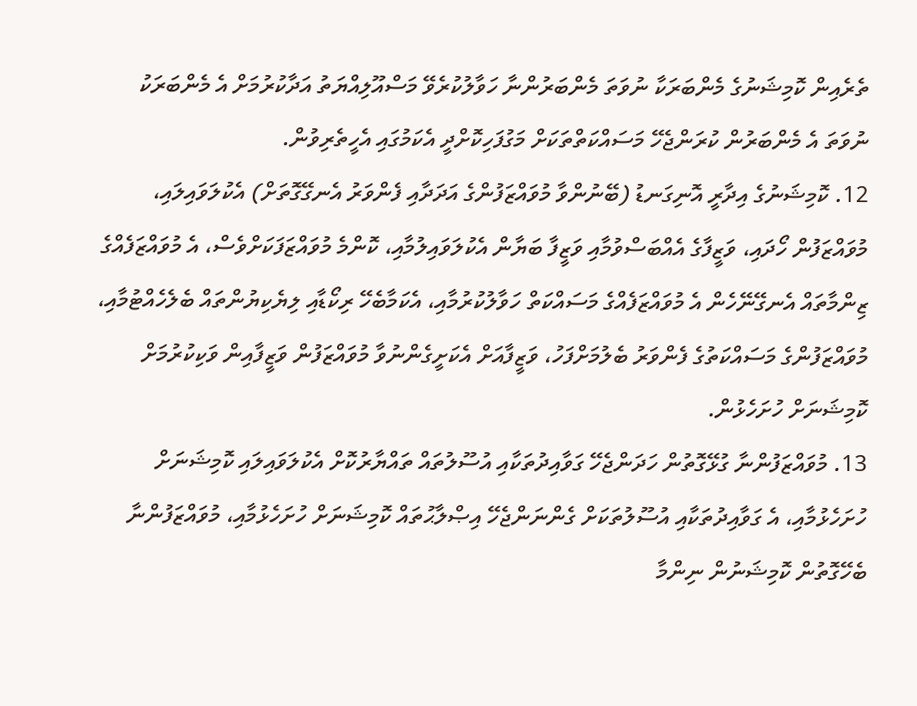ތެރެއިން ކޮމިޝަނުގެ މެންބަރަކާ ނުވަތަ މެންބަރުންނާ ހަވާލުކުރެވޭ މަސްއޫލިއްޔަތު އަދާކުރުމަށް އެ މެންބަރަކު ނުވަތަ އެ މެންބަރުން ކުރަންޖެހޭ މަސައްކަތްތަކަށް މަގުފަހިކޮށްދީ އެކަމުގައި އެހީތެރިވުން.
12. ކޮމިޝަނުގެ އިދާރީ އޮނިގަނޑު (ބޭނުންވާ މުވައްޒަފުންގެ އަދަދާއި ފެންވަރު އެނގޭގޮތަށް) އެކުލަވައިލައި، މުވައްޒަފުން ހޯދައި، ވަޒީފާގެ އެއްބަސްވުމާއި ވަޒީފާ ބަޔާން އެކުލަވައިލުމާއި، ކޮންމެ މުވައްޒަފަކަށްވެސް، އެ މުވައްޒަފެއްގެ ޒިންމާތައް އެނގޭނޭހެން އެ މުވައްޒަފެއްގެ މަސައްކަތް ހަވާލުކުރުމާއި، އެކަމާބެހޭ ރިކޯޑާއި ލިޔެކިޔުންތައް ބެލެހެއްޓުމާއި، މުވައްޒަފުންގެ މަސައްކަތުގެ ފެންވަރު ބެލުމަށްފަހު، ވަޒީފާއަށް އެކަށީގެންނުވާ މުވައްޒަފުން ވަޒީފާއިން ވަކިކުރުމަށް ކޮމިޝަނަށް ހުށަހެޅުން.
13. މުވައްޒަފުންނާ ގުޅޭގޮތުން ހަދަންޖެހޭ ގަވާއިދުތަކާއި އުސޫލުތައް ތައްޔާރުކޮށް އެކުލަވައިލައި ކޮމިޝަނަށް ހުށަހެޅުމާއި، އެ ގަވާއިދުތަކާއި އުސޫލުތަކަށް ގެންނަންޖެހޭ އިޞްލާޙުތައް ކޮމިޝަނަށް ހުށަހެޅުމާއި، މުވައްޒަފުންނާ ބެހޭގޮތުން ކޮމިޝަނުން ނިންމާ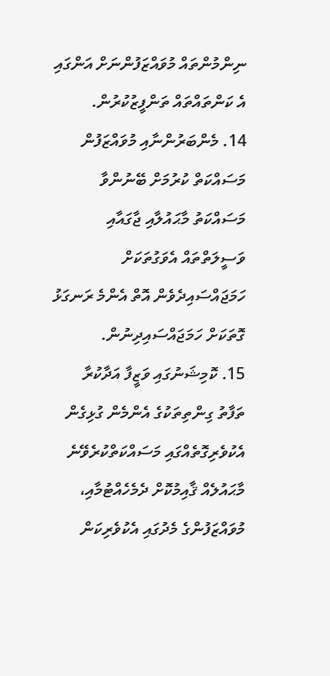ނިންމުންތައް މުވައްޒަފުންނަށް އަންގައި އެ ކަންތައްތައް ތަންފީޒުކުރުން.
14. މެންބަރުންނާއި މުވައްޒަފުން މަސައްކަތް ކުރުމަށް ބޭނުންވާ މަސައްކަތު މާޙައުލާއި ޖާގައާއި ވަސީލަތްތައް އެވަގުތަކަށް ހަމަޖައްސައިދެވެން އޮތް އެންމެ ރަނގަޅު ގޮތަކަށް ހަމަޖައްސައިދިނުން.
15. ކޮމިޝަނުގައި ވަޒީފާ އަދާކުރާ ތަފާތު ގިންތިތަކުގެ އެންމެން ގުޅިގެން އެކުވެރިގޮތެއްގައި މަސައްކަތްކުރެވޭނެ މާޙައުލެއް ޤާއިމުކޮށް ދެމެހެއްޓުމާއި، މުވައްޒަފުންގެ މެދުގައި އެކުވެރިކަން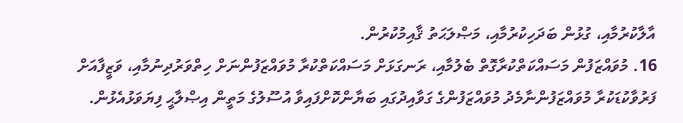އާލާކުރުމާއި، ގުޅުން ބަދަހިކުރުމާއި، މަޞްލަޙަތު ޤާއިމުކުރުން.
16. މުވައްޒަފުން މަސައްކަތްކުރާގޮތް ބެލުމާއި، ރަނގަޅަށް މަސައްކަތްކުރާ މުވައްޒަފުންނަށް ހިތްވަރުދިނުމާއި، ވަޒީފާއަށް ފަރުވާކުޑަކުރާ މުވައްޒަފުންނާމެދު މުވައްޒަފުންގެ ގަވާއިދުގައި ބަޔާންކޮށްފައިވާ އުސޫލުގެ މަތީން އިޞްލާޙީ ފިޔަވަޅުއެޅުން.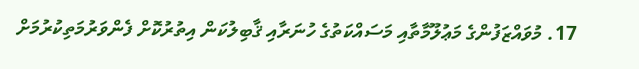17. މުވައްޒަފުންގެ މަޢުލޫމާތާއި މަސައްކަތުގެ ހުނަރާއި ޤާބިލުކަން އިތުރުކޮށް ފެންވަރުމަތިކުރުމަށް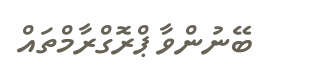ބޭނުންވާ ޕްރޮގްރާމްތައް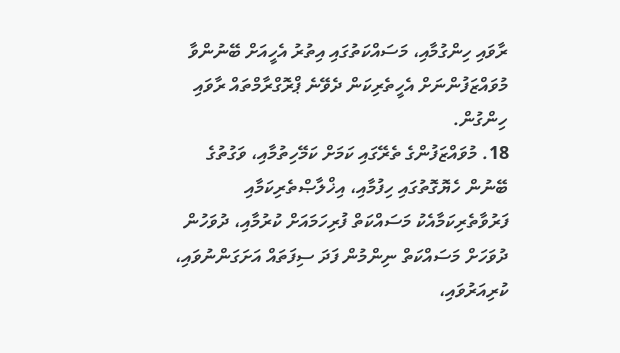ރާވައި ހިންގުމާއި، މަސައްކަތުގައި އިތުރު އެހީއަށް ބޭނުންވާ މުވައްޒަފުންނަށް އެހީތެރިކަން ދެވޭނެ ޕްރޮގްރާމްތައް ރާވައި ހިންގުން.
18. މުވައްޒަފުންގެ ތެރޭގައި ކަމަށް ކަމޭހިތުމާއި، ވަގުތުގެ ބޭނުން ހެޔޮގޮތުގައި ހިފުމާއި، އިޚްލާޞްތެރިކަމާއި ފަރުވާތެރިކަމާއެކު މަސައްކަތް ފުރިހަމައަށް ކުރުމާއި، ދުވަހުން ދުވަހަށް މަސައްކަތް ނިންމުން ފަދަ ސިފަތައް އަށަގަންނުވައި، ކުރިއަރުވައި،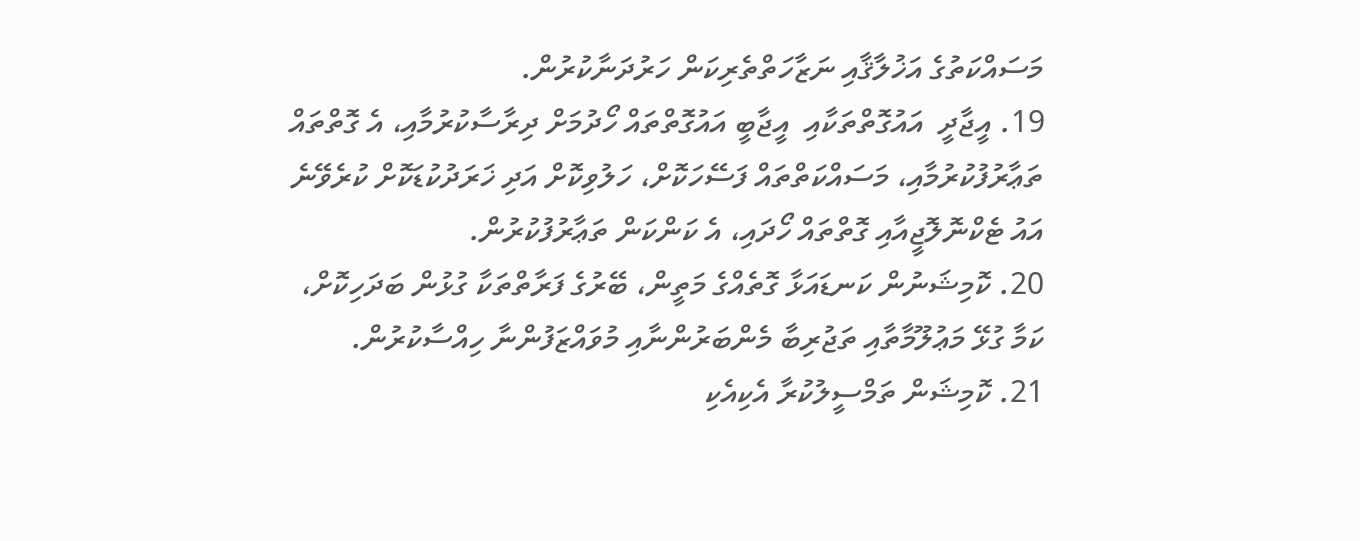މަސައްކަތުގެ އަޚުލާޤާއި ނަޒާހަތްތެރިކަން ހަރުދަނާކުރުން.
19. އީޖާދީ  އައުގޮތްތަކާއި  އީޖާބީ އައުގޮތްތައް ހޯދުމަށް ދިރާސާކުރުމާއި، އެ ގޮތްތައް ތަޢާރުފުކުރުމާއި، މަސައްކަތްތައް ފަސޭހަކޮށް، ހަލުވިކޮށް އަދި ޚަރަދުކުޑަކޮށް ކުރެވޭނެ އައު ޓެކްނޮލޮޖީއާއި ގޮތްތައް ހޯދައި، އެ ކަންކަން ތަޢާރުފުކުރުން.
20. ކޮމިޝަނުން ކަނޑައަޅާ ގޮތެއްގެ މަތީން، ބޭރުގެ ފަރާތްތަކާ ގުޅުން ބަދަހިކޮށް، ކަމާ ގުޅޭ މަޢުލޫމާތާއި ތަޖުރިބާ މެންބަރުންނާއި މުވައްޒަފުންނާ ހިއްސާކުރުން.
21. ކޮމިޝަން ތަމްސީލުކުރާ އެކިއެކި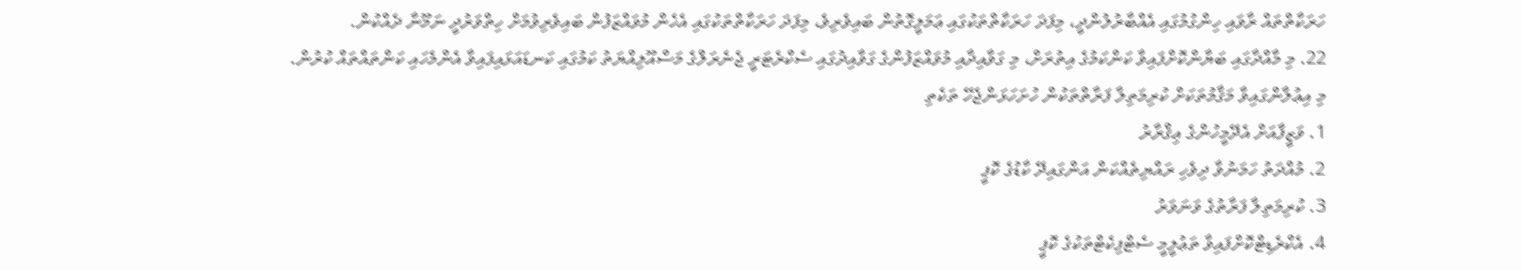ހަރަކާތްތައް ރާވައި ހިންގުމުގައި އެއްބާރުލުންދީ، މިފަދަ ހަރަކާތްތަކުގައި ޢަމަލީގޮތުން ބައިވެރިވެ، މިފަދަ ހަރަކާތްތަކުގައި އެހެން މުވައްޒަފުން ބައިވެރިވުމަށް ހިތްވަރުދީ ނަމޫނާ ދެއްކުން.
22. މި މާއްދާގައި ބަޔާންކޮށްފައިވާ ކަންކަމުގެ އިތުރަށް، މި ގަވާއިދާއި މުވައްޒަފުންގެ ގަވާއިދުގައި ސެކްރެޓަރީ ޖެނެރަލްގެ މަސްއޫލިއްޔަތު ކަމުގައި ކަނޑައަޅައިފައިވާ އެންމެހައި ކަންތައްތައް ކުރުން.
މި އިޢުލާންގައިވާ މަޤާމުތަކަށް ކުރިމަތިލާ ފަރާތްތަކުން ހުށަހަޅަންޖެހޭ ތަކެތި
1. ވަޒީފާއަށް އެދޭމީހުންގެ ޢިޤްރާރު
2. މުއްދަތު ހަމަނުވާ ދިވެހި ރައްޔިތެއްކަން އަންގައިދޭ ކާޑުގެ ކޮޕީ
3. ކުރިމަތިލާ ފަރާތުގެ ވަނަވަރު
4. އެކްރެޑިޓްކޮށްފައިވާ ތަޢުލީމީ ސެޓްފިކެޓްތަކުގެ ކޮޕީ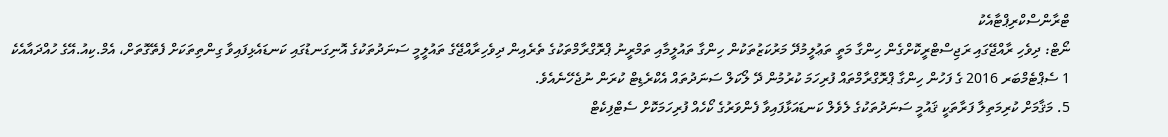ޓްރާންސްކްރިޕްޓާއެކު
ނޯޓް: ދިވެހި ރާއްޖޭގައި ރަޖިސްޓްރީކޮށްގެން ހިންގާ މަތީ ތަޢުލީމުދޭ މަރުކަޒުތަކުން ހިންގާ ތައުލީމާއި ތަމްރީނު ޕްރޮގްރާމްތަކުގެ ތެރެއިން ދިވެހިރާއްޖޭގެ ތައުލީމީ ސަނަދުތަކުގެ އޮނިގަނޑުގައި ކަނޑައެޅިފައިވާ ގިންތިތަކަށް ފެތޭގޮތަށް، އެމް.ކިއު.އޭގެ ހުއްދައާއެކެ 1 ސެޕްޓެމްބަރ 2016 ގެ ފަހުން ހިންގާ ޕްރޮގްރާމްތައް ފުރިހަމަ ކުރުމުން ދޭ ލޯކަލް ސަނަދުތައް އެކްރެޑިޓް ކުރަން ނުޖެހޭނެއެވެ.
5. މަޤާމަށް ކުރިމަތިލާ ފަރާތަކީ ޤައުމީ ސަނަދުތަކުގެ ލެވެލް ކަނޑައަޅާފައިވާ ފެންވަރުގެ ކޯހެއް ފުރިހަމަކޮށް ސެޓްފިކެޓް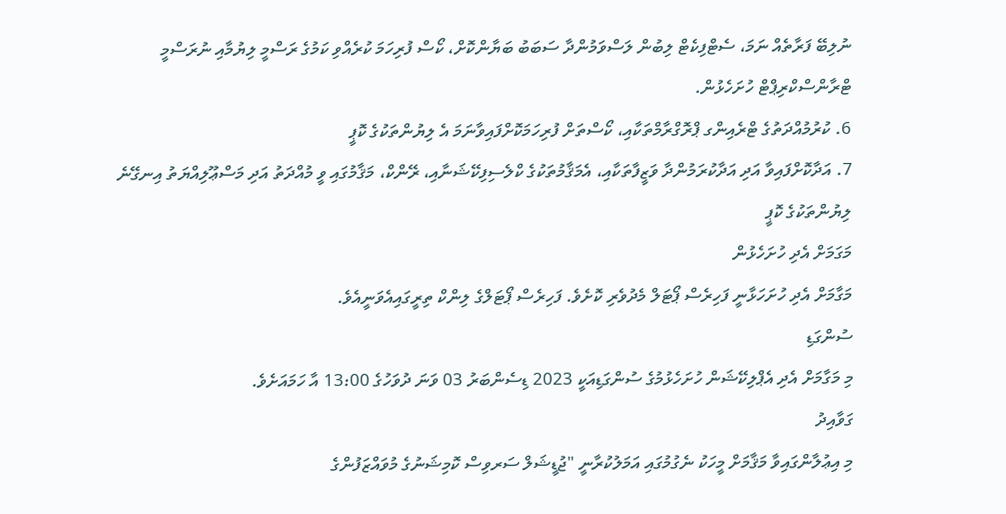ނުލިބޭ ފަރާތެއް ނަމަ، ސެޓްފިކެޓް ލިބުން ލަސްވަމުންދާ ސަބަބު ބަޔާންކޮށް، ކޯސް ފުރިހަމަ ކުރެއްވި ކަމުގެ ރަސްމީ ލިޔުމާއި ނުރަސްމީ ޓްރާންސްކްރިޕްޓް ހުށަހެޅުން.
6. ކުރުމުއްދަތުގެ ޓްރެއިންގ ޕްރޮގްރާމްތަކާއި، ކޯސްތަށް ފުރިހަމަކޮށްފައިވާނަމަ އެ ލިޔުންތަކުގެ ކޮޕީ
7. އަދާކޮށްފައިވާ އަދި އަދާކުރަމުންދާ ވަޒީފާތަކާއި، އެމަޤާމުތަކުގެ ކްލެސިފިކޭޝަނާއި، ރޭންކް، މަޤާމުގައި ވީ މުއްދަތު އަދި މަސްޢޫލިއްޔަތު އިނގޭނެ ލިޔުންތަކުގެ ކޮޕީ
މަގަމަށް އެދި ހުށަހެޅުން
މަގާމަށް އެދި ހުށަހަޅާނީ ފަހިރެސް ޕޯޓަލް މެދުވެރި ކޮށެވެ. ފަހިރެސް ޕޯޓަލްގެ ލިންކް ތިރީގައިއެވަނީއެވެ.
ސުންގަޑި
މި މަގާމަށް އެދި އެޕްލިކޭޝަން ހުށަހެޅުމުގެ ސުންގަޑިއަކީ 2023 ޑިސެންބަރު 03 ވަނަ ދުވަހުގެ 13:00 އާ ހަމައަށެވެ.
ގަވާއިދު
މި އިޢުލާންގައިވާ މަޤާމަށް މީހަކު ނެގުމުގައި އަމަލުކުރާނީ "ޖުޑީޝަލް ސަރވިސް ކޮމިޝަނުގެ މުވައްޒަފުންގެ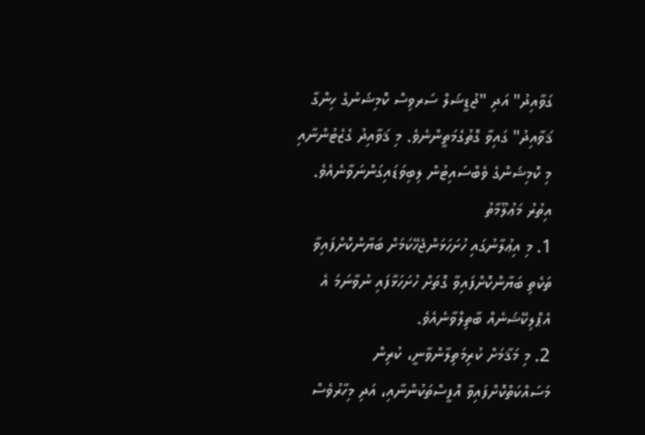ގަވާއިދު" އަދި "ޖުޑީޝަލް ސަރވިސް ކޮމިޝަނުގެ ހިންގާ ޤަވާއިދު" ގައިވާ ގޮތުގެމަތީންނެވެ. މި ޤަވާއިދު ގެޒެޓުންނާއި މި ކޮމިޝަންގެ ވެބްސައިޓުން ލިބިވަޑައިގަންނަވާނެއެވެ.
އިތުރު މަޢުލޫމާތު
1. މި އިޢުލާނުގައި ހުށަހަޅަންޖެހޭކަމަށް ބަޔާންކޮށްފައިވާ ތަކެތި ބަޔާންކޮށްފައިވާ ގޮތަށް ހުށަހަޅާފައި ނުވާނަމަ އެ އެޕްލިކޭޝަނެއް ބާތިލްވާނެއެވެ.
2. މި މަޤާމަށް ކުރިމަތިލާންވާނީ، ކުރިން މަސައްކަތްކޮށްފައިވާ އޮފީސްތަކުންނާއި، އަދި މިހާރުވެސް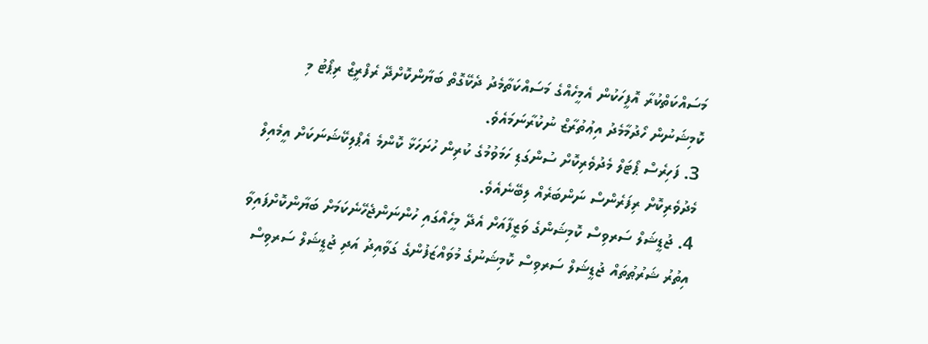މަސައްކަތްކުރާ އޮފީހަކުން އެމީހެއްގެ މަސައްކަތާމެދު ދެކޭގޮތް ބަޔާންކޮށްދޭ ރެފްރީޒް ރިޕޯޓު މި ކޮމިޝަނުން ހޯދުމާމެދު އިޢުތުރާޒް ނުކުރާނަމައެވެ.
3. ފަހިރެސް ޕޯޓަލް މެދުވެރިކޮށް ސުންގަޑި ހަމަވުމުގެ ކުރިން ހުށަހަޅާ ކޮންމެ އެޕްލިކޭޝަނަކަށް އީމެއިލް  މެދުވެރިކޮށް ރިފަރެންސް ނަންބަރެއް ލިބޭނެއެވެ.
4. ޖުޑީޝަލް ސަރވިސް ކޮމިޝަންގެ ވަޒީފާއަށް އެދޭ މީހެއްގައި ހުންނަންޖެހޭނެކަމަށް ބަޔާންކޮށްފައިވާ އިތުރު ޝަރުޠުތައް ޖުޑީޝަލް ސަރވިސް ކޮމިޝަނުގެ މުވައްޒަފުންގެ ގަވާއިދު އަދި ޖުޑީޝަލް ސަރވިސް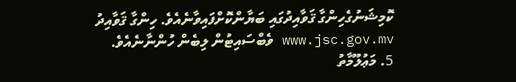ކޮމިޝަނުގެހިންގާ ޤަވާއިދުގައި ބަޔާންކޮށްފައިވާނެއެވެ. ހިންގާ ޤަވާއިދު www.jsc.gov.mv ވެބްސައިޓުން ލިބެން ހުންނާނެއެވެ.
5. މަޢުލޫމާތު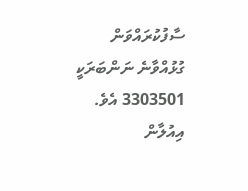ސާފުކުރައްވަން ގުޅުއްވާނެ ނަންބަރަކީ 3303501 އެވެ.
އިއުލާން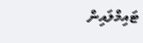ޓައިމްލައިން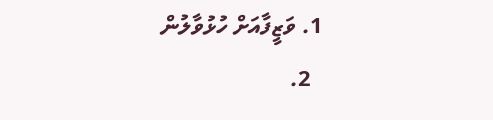1. ވަޒީފާއަށް ހުޅުވާލުން
  2.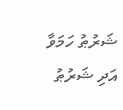ޝަރުޠު ހަމަވާ އަދި ޝަރުޠު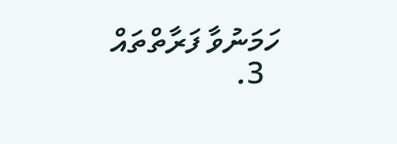ހަމަނުވާ ފަރާތްތައް
  3.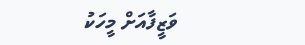ވަޒީފާއަށް މީހަކު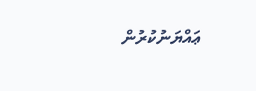ޢައްޔަނުކުރުން